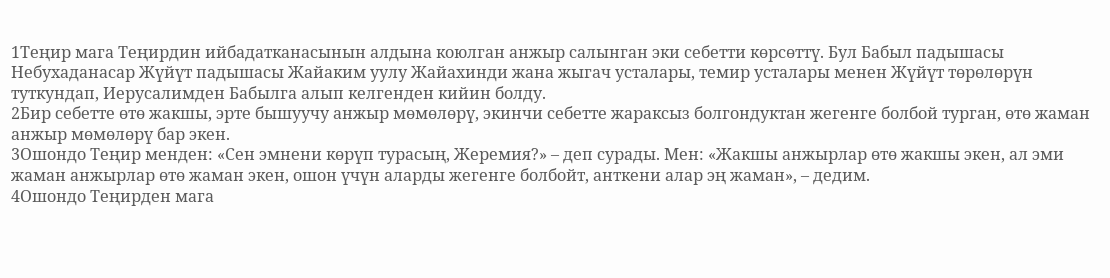1Теңир мага Теңирдин ийбадатканасынын алдына коюлган анжыр салынган эки себетти көрсөттү. Бул Бабыл падышасы Небухаданасар Жүйүт падышасы Жайаким уулу Жайахинди жана жыгач усталары, темир усталары менен Жүйүт төрөлөрүн туткундап, Иерусалимден Бабылга алып келгенден кийин болду.
2Бир себетте өтө жакшы, эрте бышуучу анжыр мөмөлөрү, экинчи себетте жараксыз болгондуктан жегенге болбой турган, өтө жаман анжыр мөмөлөрү бар экен.
3Ошондо Теңир менден: «Сен эмнени көрүп турасың, Жеремия?» – деп сурады. Мен: «Жакшы анжырлар өтө жакшы экен, ал эми жаман анжырлар өтө жаман экен, ошон үчүн аларды жегенге болбойт, анткени алар эң жаман», – дедим.
4Ошондо Теңирден мага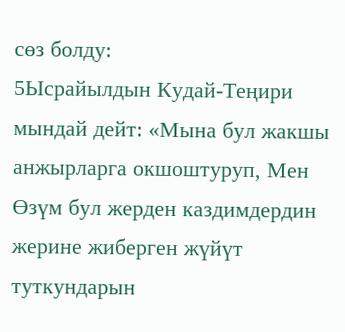сөз болду:
5Ысрайылдын Кудай-Теңири мындай дейт: «Мына бул жакшы анжырларга окшоштуруп, Мен Өзүм бул жерден каздимдердин жерине жиберген жүйүт туткундарын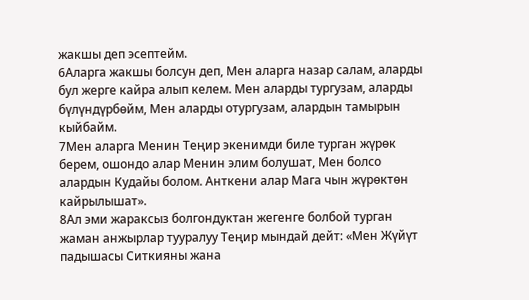жакшы деп эсептейм.
6Аларга жакшы болсун деп, Мен аларга назар салам, аларды бул жерге кайра алып келем. Мен аларды тургузам, аларды бүлүндүрбөйм, Мен аларды отургузам, алардын тамырын кыйбайм.
7Мен аларга Менин Теңир экенимди биле турган жүрөк берем, ошондо алар Менин элим болушат, Мен болсо алардын Кудайы болом. Анткени алар Мага чын жүрөктөн кайрылышат».
8Ал эми жараксыз болгондуктан жегенге болбой турган жаман анжырлар тууралуу Теңир мындай дейт: «Мен Жүйүт падышасы Ситкияны жана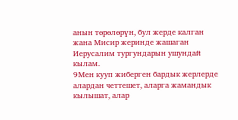анын төрөлөрүн, бул жерде калган жана Мисир жеринде жашаган Иерусалим тургундарын ушундай кылам.
9Мен кууп жиберген бардык жерлерде алардан четтешет, аларга жамандык кылышат, алар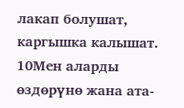лакап болушат, каргышка калышат.
10Мен аларды өздөрүнө жана ата-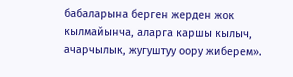бабаларына берген жерден жок кылмайынча, аларга каршы кылыч, ачарчылык, жугуштуу оору жиберем».